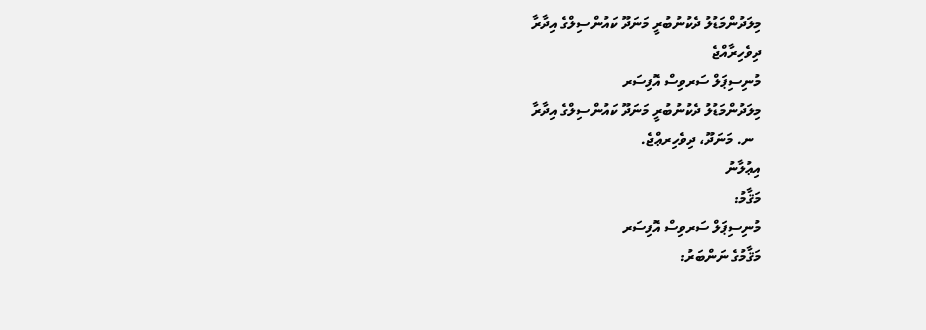މިލަދުންމަޑުލު ދެކުނުބުރީ މަނަދޫ ކައުންސިލްގެ އިދާރާ
ދިވެހިރާއްޖެ
މުނިސިޕަލް ސަރވިސް އޮފިސަރ
މިލަދުންމަޑުލު ދެކުނުބުރީ މަނަދޫ ކައުންސިލްގެ އިދާރާ
  ނ. މަނަދޫ، ދިވެހިރޢްޖެ.
އިޢުލާނު
މަޤާމު:
މުނިސިޕަލް ސަރވިސް އޮފިސަރ
މަޤާމުގެ ނަންބަރު: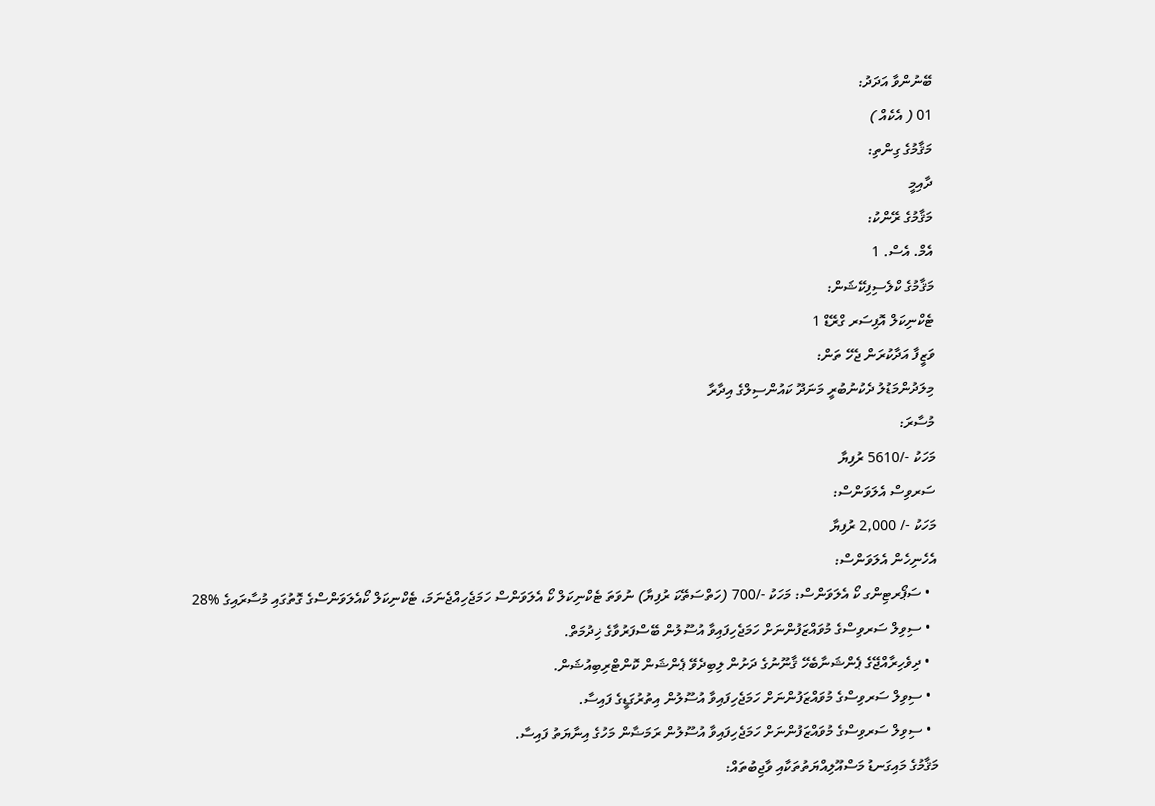ބޭނުންވާ އަދަދު:
01 ( އެކެއް )
މަޤާމުގެ ގިންތި:
ދާއިމީ
މަޤާމުގެ ރޭންކު:
އެމް. އެސް. 1
މަޤާމުގެ ކްލެސިފިކޭޝަން:
ޓެކްނިކަލް އޮފިސަރ ގްރޭޑް 1
ވަޒީފާ އަދާކުރަން ޖެހޭ ތަން:
މިލަދުންމަޑުލު ދެކުނުބުރީ މަނަދޫ ކައުންސިލްގެ އިދާރާ
މުސާރަ:
މަހަކު -/5610 ރުފިޔާ
ސަރވިސް އެލަވަންސް:
މަހަކު -/ 2,000 ރުފިޔާ
އެހެނިހެން އެލަވަންސް:
  • ސަޕޯރޓިންގ ކޯ އެލަވަންސް: މަހަކު -/700 (ހަތްސަތޭކަ ރުފިޔާ) ނުވަތަ ޓެކްނިކަލް ކޯ އެލަވަންސް ހަމަޖެހިއްޖެނަމަ، ޓެކްނިކަލް ކޯއެލަވަންސްގެ ގޮތުގައި މުސާރައިގެ %28
  • ސިވިލް ސަރވިސްގެ މުވައްޒަފުންނަށް ހަމަޖެހިފައިވާ އުސޫލުން ބޭސްފަރުވާގެ ޚިދުމަތް.
  • ދިވެހިރާއްޖޭގެ ޕެންޝަނާބެހޭ ޤާނޫނުގެ ދަށުން ލިބިދެވޭ ޕެންޝަން ކޮންޓްރިބިއުޝަން.
  • ސިވިލް ސަރވިސްގެ މުވައްޒަފުންނަށް ހަމަޖެހިފައިވާ އުސޫލުން އިތުރުގަޑީގެ ފައިސާ.
  • ސިވިލް ސަރވިސްގެ މުވައްޒަފުންނަށް ހަމަޖެހިފައިވާ އުސޫލުން ރަމަޟާން މަހުގެ އިނާޔަތު ފައިސާ.
މަޤާމުގެ މައިގަނޑު މަސްއޫލިއްޔަތުތަކާއި ވާޖިބުތައް: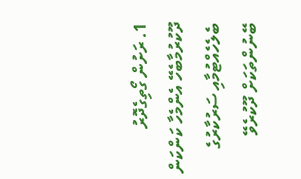1. ރަށުން ގޯތިގެދޮރު ދޫކުރުމާބެހޭ އެންމެހާ ކަންކަން ބެލެހެއްޓުމާއި ސަރުކާރުގެ ބޭނުންތަކަށް ދޫކުރެވޭ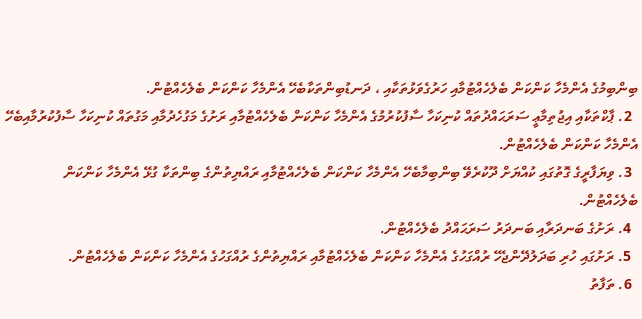ބިންބިމުގެ އެންމެހާ ކަންކަން ބެލެހެއްޓުމާއި ހަރުގެވަޅުތަކާއި ، ދަނޑުބިންތަކާބެހޭ އެންމެހާ ކަންކަން ބެލެހެއްޓުން.
  2. ޕާކްތަކާއި އިޖުތިމާޢީ ސަރަޙައްދުތައް ކުނިކަހާ ސާފުކުރުމުގެ އެންމެހާ ކަންކަން ބެލެހެއްޓުމާއި ރަށުގެ މަގުހެދުމާއި މަގުތައް ކުނިކަހާ ސާފުކުރުމާއިބެހޭ އެންމެހާ ކަންކަން ބެލެހެއްޓުން.
  3. ވިޔަފާރީގެ ގޮތުގައި ކުއްޔަށް ދޫކުރެވޭ ބިންބިމާބެހޭ އެންމެހާ ކަންކަން ބެލެހެއްޓުމާއި ރައްޔިތުންގެ ބިންތަކާ ގުޅޭ އެންމެހާ ކަންކަން ބެލެހެއްޓުން.
  4. ރަށުގެ ބަނދަރާއި ބަނދަރު ސަރަޙައްދު ބެލެހެއްޓުން.
  5. ރަށުގައި ހުރި ބަދަލުދޭންޖެހޭ ރުއްގަހުގެ އެންމެހާ ކަންކަން ބެލެހެއްޓުމާއި ރައްޔިތުންގެ ރުއްގަހުގެ އެންމެހާ ކަންކަން ބެލެހެއްޓުން.
  6. ތަފާތު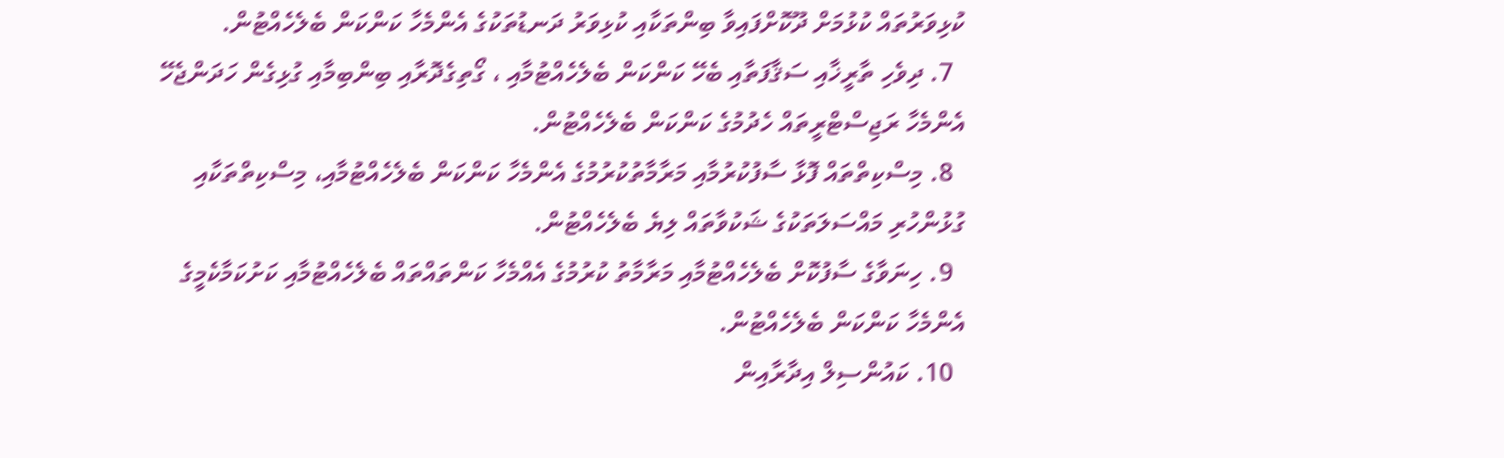ކުޅިވަރުތައް ކުޅުމަށް ދޫކޮށްފައިވާ ބިންތަކާއި ކުޅިވަރު ދަނޑުތަކުގެ އެންމެހާ ކަންކަން ބެލެހެއްޓުން.
  7. ދިވެހި ތާރީޚާއި ސަޤާފަތާއި ބެހޭ ކަންކަން ބެލެހެއްޓުމާއި ، ގޯތިގެދޮރާއި ބިންބިމާއި ގުޅިގެން ހަދަންޖެހޭ އެންމެހާ ރަޖިސްޓްރީތައް ހެދުމުގެ ކަންކަން ބެލެހެއްޓުން.
  8. މިސްކިތްތައް ފޮޅާ ސާފުކުރުމާއި މަރާމާތުކުރުމުގެ އެންމެހާ ކަންކަން ބެލެހެއްޓުމާއި، މިސްކިތްތަކާއި ގުޅުންހުރި މައްސަލަތަކުގެ ޝަކުވާތައް ލިޔެ ބެލެހެއްޓުން.
  9. ހިނަވާގެ ސާފުކޮށް ބެލެހެއްޓުމާއި މަރާމާތު ކުރުމުގެ އެއްމެހާ ކަންތައްތައް ބެލެހެއްޓުމާއި ކަށުކަމާކެމީގެ އެންމެހާ ކަންކަން ބެލެހެއްޓުން.
  10. ކައުންސިލް އިދާރާއިން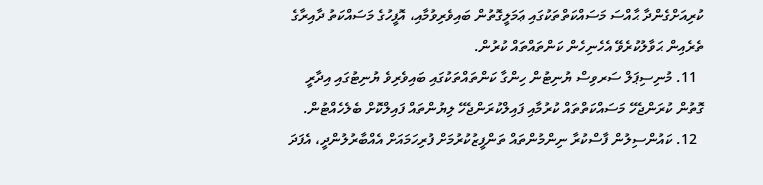ކުރިއަށްގެންދާ ޙާއްސަ މަސައްކަތްތަކުގައި ޢަމަލީގޮތުން ބައިވެރިވުމާއި، އޮފީހުގެ މަސައްކަތު ދާއިރާގެ ތެރެއިން ޙަވާލުކުރެވޭ އެހެނިހެން ކަންތައްތައް ކުރުން.
  11. މުނިސިޕަލް ސަރވިސް ޔުނިޓުން ހިންގާ ކަންތައްތަކުގައި ބައިވެރިވެ ޔުނިޓުގައި އިދާރީ ގޮތުން ކުރަންޖެހޭ މަސައްކަތްތައް ކުރުމާއި ފައިލްކުރަންޖެހޭ ލިޔުންތައް ފައިލްކޮށް ބެލެހެއްޓުން.
  12. ކައުންސިލުން ފާސްކުރާ ނިންމުންތައް ތަންފީޒުކުރުމަށް ފުރިހަމައަށް އެއްބާރުލުންދީ، އެފަދަ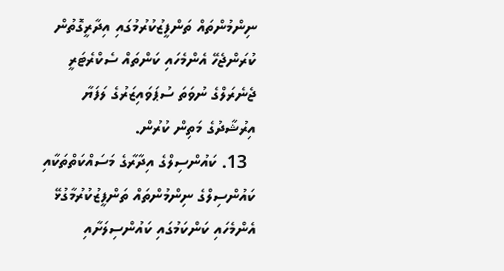ނިންމުންތައް ތަންފީޒުކުރުމުގައި އިދާރީގޮތުން ކުރަންޖެހޭ އެންމެހައި ކަންތައް ސެކްރެޓަރީ ޖެނެރަލްގެ ނުވަތަ ސުޕަވައިޒަރުގެ ލަފަޔާ އިރުޝާދުގެ މަތިން ކުރުން.
  13. ކައުންސިލްގެ އިދާރާގެ މަސައްކަތްތަކާއި ކައުންސިލްގެ ނިންމުންތައް ތަންފީޒުކުރުމާގުޅޭ އެންމެހައި ކަންކަމުގައި ކައުންސިލަށާއި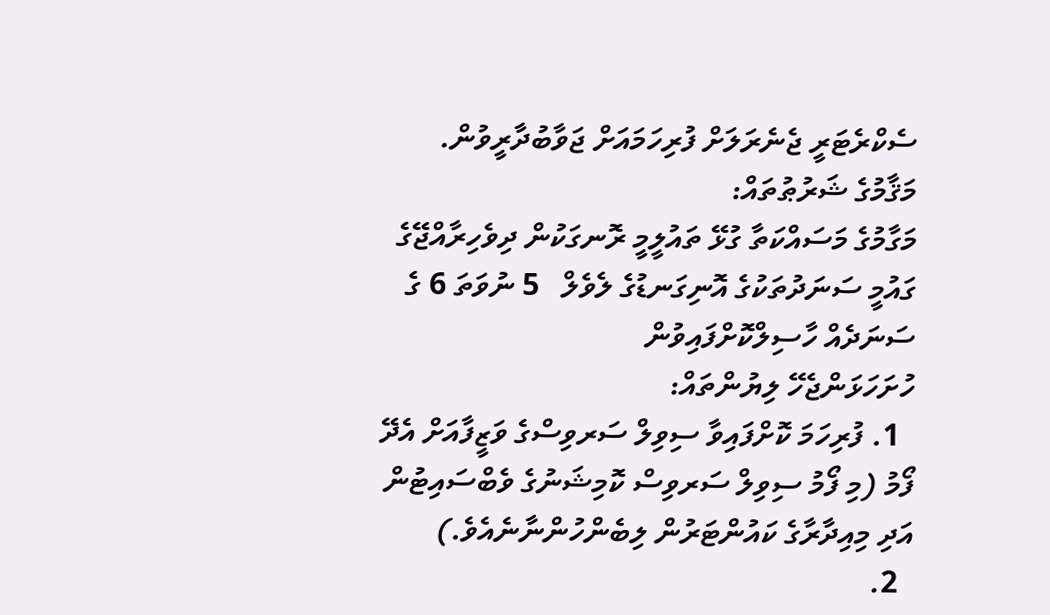ސެކްރެޓަރީ ޖެނެރަލަށް ފުރިހަމައަށް ޖަވާބުދާރީވުން.
މަޤާމުގެ ޝަރުޠުތައް:
މަގާމުގެ މަސައްކަތާ ގުޅޭ ތައުލީމީ ރޮނގަކުން ދިވެހިރާއްޖޭގެ ގައުމީ ސަނަދުތަކުގެ އޮނިގަނޑުގެ ލެވެލް   5 ނުވަތަ 6 ގެ ސަނަދެއް ހާސިލްކޮށްފައިވުން
ހުށަހަޅަންޖެހޭ ލިޔުންތައް:
  1. ފުރިހަމަ ކޮށްފައިވާ ސިވިލް ސަރވިސްގެ ވަޒީފާއަށް އެދޭ ފޯމު (މި ފޯމު ސިވިލް ސަރވިސް ކޮމިޝަނުގެ ވެބްސައިޓުން އަދި މިއިދާރާގެ ކައުންޓަރުން ލިބެންހުންނާނެއެވެ.)
  2.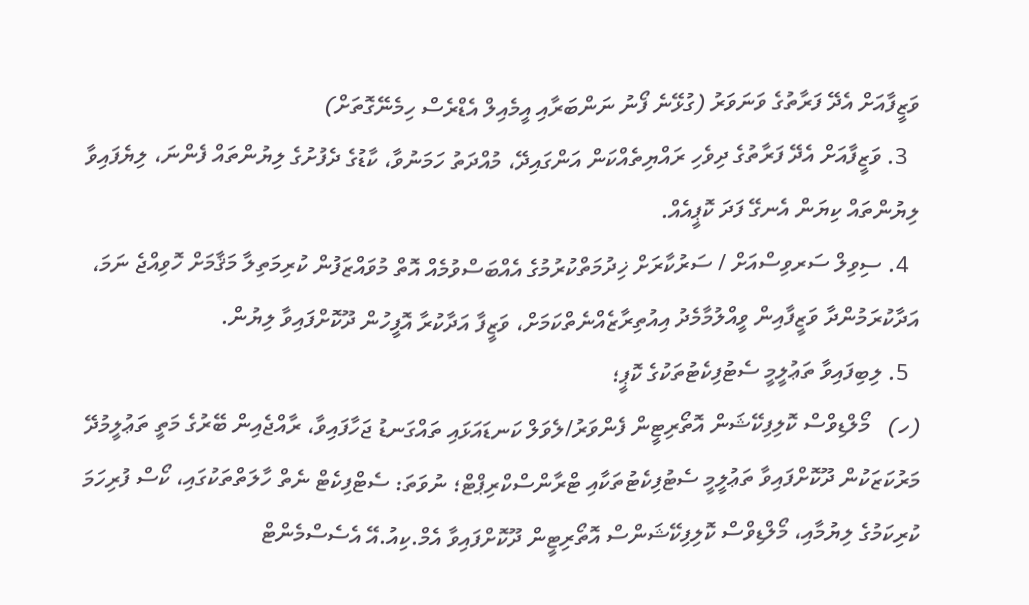ވަޒީފާއަށް އެދޭ ފަރާތުގެ ވަނަވަރު (ގުޅޭނެ ފޯނު ނަންބަރާއި އީމެއިލް އެޑްރެސް ހިމެނޭގޮތަށް)
  3. ވަޒީފާއަށް އެދޭ ފަރާތުގެ ދިވެހި ރައްޔިތެއްކަން އަންގައިދޭ، މުއްދަތު ހަމަނުވާ، ކާޑުގެ ދެފުށުގެ ލިޔުންތައް ފެންނަ، ލިޔެފައިވާ ލިޔުންތައް ކިޔަން އެނގޭ ފަދަ ކޮޕީއެއް.
  4. ސިވިލް ސަރވިސްއަށް / ސަރުކާރަށް ޚިދުމަތްކުރުމުގެ އެއްބަސްވުމެއް އޮތް މުވައްޒަފުން ކުރިމަތިލާ މަޤާމަށް ހޮވިއްޖެ ނަމަ، އަދާކުރަމުންދާ ވަޒީފާއިން ވީއްލުމާމެދު އިއުތިރާޒެއްނެތްކަމަށް، ވަޒީފާ އަދާކުރާ އޮފީހުން ދޫކޮށްފައިވާ ލިޔުން.
  5. ލިބިފައިވާ ތަޢުލީމީ ސެޓުފިކެޓުތަކުގެ ކޮޕީ؛
(ހ)   މޯލްޑިވްސް ކޮލިފިކޭޝަން އޮތޯރިޓީން ފެންވަރު/ލެވަލް ކަނޑައަޅައި ތައްގަނޑު ޖަހާފައިވާ، ރާއްޖެއިން ބޭރުގެ މަތީ ތަޢުލީމުދޭ މަރުކަޒަކުން ދޫކޮށްފައިވާ ތަޢުލީމީ ސެޓުފިކެޓުތަކާއި ޓްރާންސްކްރިޕްޓް؛ ނުވަތަ: ސެޓްފިކެޓް ނެތް ހާލަތްތަކުގައި، ކޯސް ފުރިހަމަ ކުރިކަމުގެ ލިޔުމާއި، މޯލްޑިވްސް ކޮލިފިކޭޝަންސް އޮތޯރިޓީން ދޫކޮށްފައިވާ އެމް.ކިއު.އޭ އެސެސްމެންޓް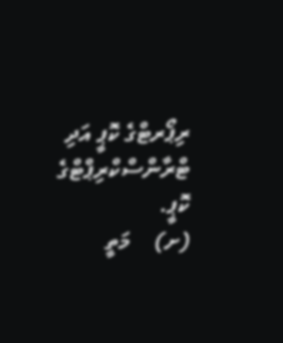ރިޕޯރޓްގެ ކޮޕީ އަދި ޓްރާންސްކްރިޕްޓްގެ ކޮޕީ.
(ށ)    މަތީ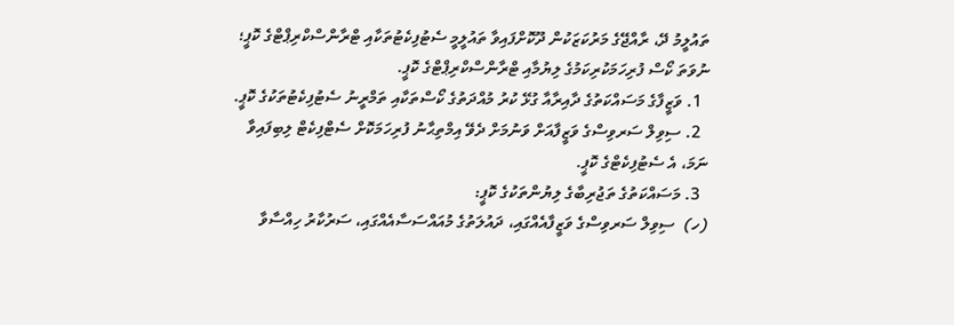ތައުލީމު ދޭ، ރާއްޖޭގެ މަރުކަޒަކުން ދޫކޮށްފައިވާ ތައުލީމީ ސެޓުފިކެޓުތަކާއި ޓްރާންސްކްރިޕްޓްގެ ކޮޕީ؛ ނުވަތަ ކޯސް ފުރިހަމަކުރިކަމުގެ ލިޔުމާއި ޓްރާންސްކްރިޕްޓްގެ ކޮޕީ.
  1. ވަޒީފާގެ މަސައްކަތުގެ ދާއިރާއާ ގުޅޭ ކުރު މުއްދަތުގެ ކޯސްތަކާއި ތަމްރީނު ސެޓުފިކެޓުތަކުގެ ކޮޕީ.
  2. ސިވިލް ސަރވިސްގެ ވަޒީފާއަށް ވަނުމަށް ދެވޭ އިމްތިޙާނު ފުރިހަމަކޮށް ސެޓްފިކެޓް ލިބިފައިވާ ނަމަ، އެ ސެޓުފިކެޓްގެ ކޮޕީ.
  3. މަސައްކަތުގެ ތަޖުރިބާގެ ލިޔުންތަކުގެ ކޮޕީ:
(ހ)  ސިވިލް ސަރވިސްގެ ވަޒީފާއެއްގައި، ދައުލަތުގެ މުއައްސަސާއެއްގައި، ސަރުކާރު ހިއްސާވާ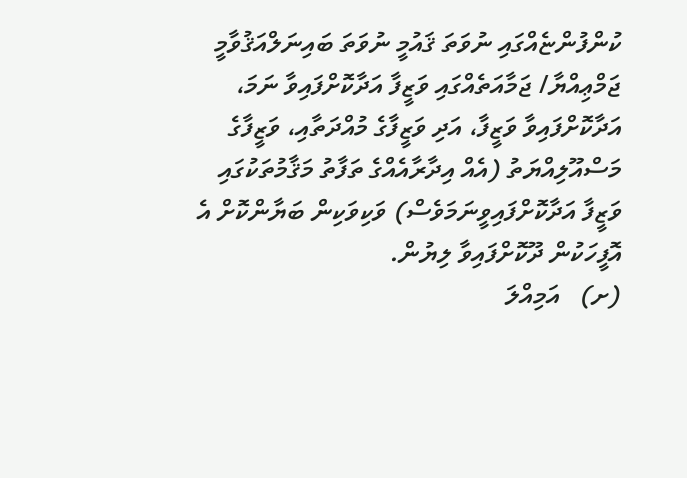ކުންފުންޏެއްގައި ނުވަތަ ޤައުމީ ނުވަތަ ބައިނަލްއަޤުވާމީ ޖަމްޢިއްޔާ/ ޖަމާއަތެއްގައި ވަޒީފާ އަދާކޮށްފައިވާ ނަމަ، އަދާކޮށްފައިވާ ވަޒީފާ، އަދި ވަޒީފާގެ މުއްދަތާއި، ވަޒީފާގެ މަސްއޫލިއްޔަތު (އެއް އިދާރާއެއްގެ ތަފާތު މަޤާމުތަކުގައި ވަޒީފާ އަދާކޮށްފައިވީނަމަވެސް) ވަކިވަކިން ބަޔާންކޮށް އެ އޮފީހަކުން ދޫކޮށްފައިވާ ލިޔުން.
(ށ)   އަމިއްލަ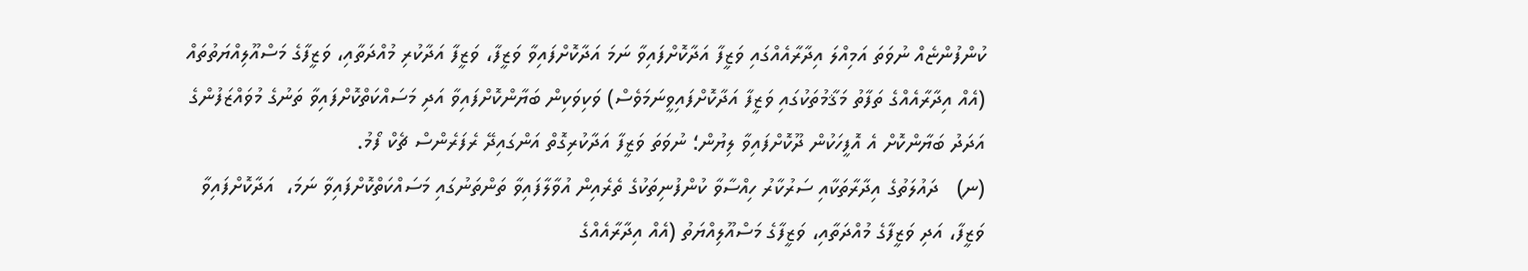ކުންފުންޏެއް ނުވަތަ އަމިއްލަ އިދާރާއެއްގައި ވަޒީފާ އަދާކޮށްފައިވާ ނަމަ އަދާކޮށްފައިވާ ވަޒީފާ، ވަޒީފާ އަދާކުރި މުއްދަތާއި، ވަޒީފާގެ މަސްއޫލިއްޔަތުތައް (އެއް އިދާރާއެއްގެ ތަފާތު މަޤާމުތަކުގައި ވަޒީފާ އަދާކޮށްފައިވީނަމަވެސް) ވަކިވަކިން ބަޔާންކޮށްފައިވާ އަދި މަސައްކަތްކޮށްފައިވާ ތަނުގެ މުވައްޒަފުންގެ އަދަދު ބަޔާންކޮށް އެ އޮފީހަކުން ދޫކޮށްފައިވާ ލިޔުން؛ ނުވަތަ ވަޒީފާ އަދާކުރިގޮތް އަންގައިދޭ ރެފަރެންސް ޗެކް ފޯމު.
(ނ)   ދައުލަތުގެ އިދާރާތަކާއި ސަރުކާރު ހިއްސާވާ ކުންފުނިތަކުގެ ތެރެއިން އުވާލާފައިވާ ތަންތަނުގައި މަސައްކަތްކޮށްފައިވާ ނަމަ،  އަދާކޮށްފައިވާ ވަޒީފާ، އަދި ވަޒީފާގެ މުއްދަތާއި، ވަޒީފާގެ މަސްއޫލިއްޔަތު (އެއް އިދާރާއެއްގެ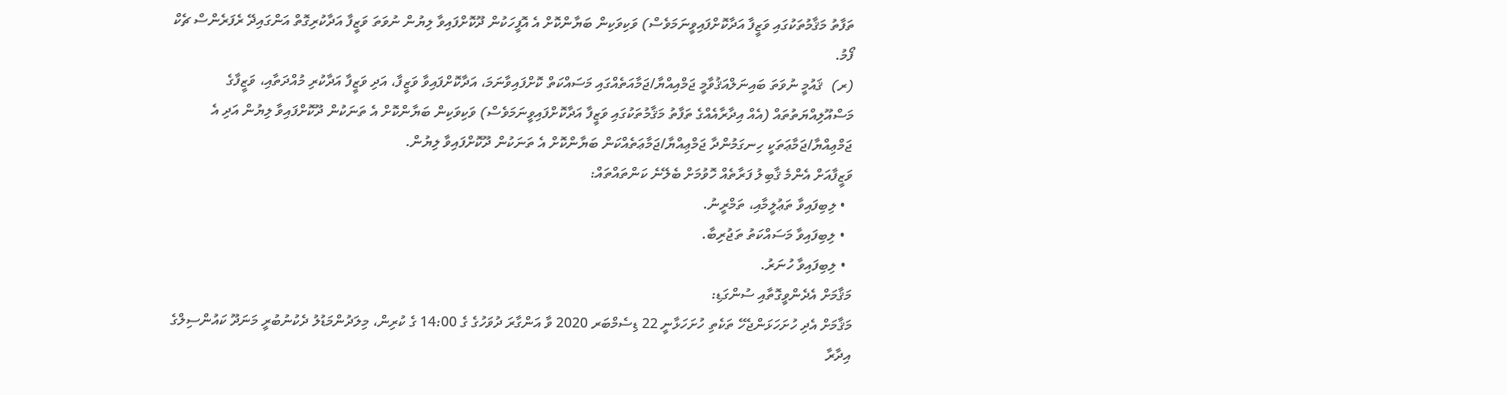ތަފާތު މަޤާމުތަކުގައި ވަޒީފާ އަދާކޮށްފައިވީނަމަވެސް) ވަކިވަކިން ބަޔާންކޮށް އެ އޮފީހަކުން ދޫކޮށްފައިވާ ލިޔުން ނުވަތަ ވަޒީފާ އަދާކުރިގޮތް އަންގައިދޭ ރެފަރެންސް ޗެކް ފޯމު.
(ރ)  ޤައުމީ ނުވަތަ ބައިނަލްއަޤުވާމީ ޖަމްއިއްޔާ/ޖަމާއަތެއްގައި މަސައްކަތް ކޮށްފައިވާނަމަ، އަދާކޮށްފައިވާ ވަޒީފާ، އަދި ވަޒީފާ އަދާކުރި މުއްދަތާއި، ވަޒީފާގެ މަސްއޫލިއްޔަތުތައް (އެއް އިދާރާއެއްގެ ތަފާތު މަޤާމުތަކުގައި ވަޒީފާ އަދާކޮށްފައިވީނަމަވެސް) ވަކިވަކިން ބަޔާންކޮށް އެ ތަނަކުން ދޫކޮށްފައިވާ ލިޔުން އަދި އެ ޖަމްޢިއްޔާ/ޖަމާޢަތަކީ ހިނގަމުންދާ ޖަމްޢިއްޔާ/ޖަމާޢަތެއްކަން ބަޔާންކޮށް އެ ތަނަކުން ދޫކޮށްފައިވާ ލިޔުން.
ވަޒީފާއަށް އެންމެ ޤާބިލު ފަރާތެއް ހޮވުމަށް ބެލޭނެ ކަންތައްތައް:
  • ލިބިފައިވާ ތަޢުލީމާއި، ތަމްރީނު.
  • ލިބިފައިވާ މަސައްކަތު ތަޖުރިބާ.
  • ލިބިފައިވާ ހުނަރު.
މަޤާމަށް އެދެންވީގޮތާއި ސުންގަޑި:
މަޤާމަށް އެދި ހުށަހަޅަންޖެހޭ ތަކެތި ހުށަހަޅާނީ 22 ޑިސެމްބަރ 2020 ވާ އަންގާރަ ދުވަހުގެ ގެ 14:00 ގެ ކުރިން، މިލަދުންމަޑުލު ދެކުނުބުރީ މަނަދޫ ކައުންސިލްގެ އިދާރާ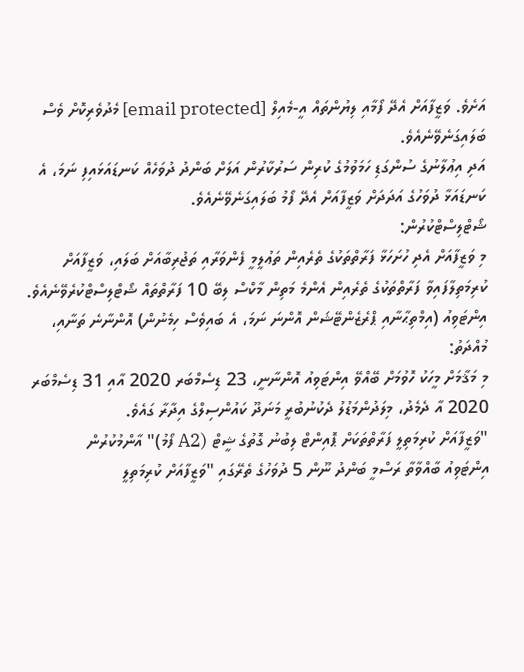އަށެވެ. ވަޒީފާއަށް އެދޭ ފޯމާއި ލިޔުންތައް އީ-މެއިލް [email protected] މެދުވެރިކޮށް ވެސް ބަލައިގަނެވޭނެއެވެ.
އަދި އިޢުލާނުގެ ސުންގަޑި ހަމަވުމުގެ ކުރިން ސަރުކާރުން އަލަށް ބަންދު ދުވަހެއް ކަނޑައަޅައިފި ނަމަ، އެ ކަނޑައަޅާ ދުވަހުގެ އަދަދަށް ވަޒީފާއަށް އެދޭ ފޯމު ބަލައިގަނެވޭނެއެވެ.
ޝޯޓްލިސްޓްކުރުން:
މި ވަޒީފާއަށް އެދި ހުށަހަޅާ ފަރާތްތަކުގެ ތެރެއިން ތަޢުލީމީ ފެންވަރާއި ތަޖުރިބާއަށް ބަލައި، ވަޒީފާއަށް ކުރިމަތިލާފައިވާ ފަރާތްތަކުގެ ތެރެއިން އެންމެ މަތިން މާކްސް ލިބޭ 10 ފަރާތްތައް ޝޯޓްލިސްޓްކުރެވޭނެއެވެ.
އިންޓަވިއު (އިމްތިޙާނާއި ޕްރެޒެންޓޭޝަން އޮންނަ ނަމަ، އެ ބައިވެސް ހިމެނުން) އޮންނާނެ ތަނާއި، މުއްދަތު:
މި މަޤާމަށް މީހަކު ހޮވުމަށް ބޭއްވޭ އިންޓަވިއު އޮންނާނީ، 23 ޑިސެމްބަރ 2020 އާއި 31 ޑިސެމްބަރ 2020 އާ ދެމެދު، މިލަދުންމަޑުލު ދެކުނުބުރީ މަނަދޫ ކައުންސިލްގެ އިދާރާ ގައެވެ.
"ވަޒީފާއަށް ކުރިމަތިލީ ފަރާތްތަކަށް ޕޮއިންޓް ލިބުނު ގޮތުގެ ޝީޓް (A2 ފޯމު)" އާންމުކުރުން
އިންޓަވިއު ބާއްވާތާ ރަސްމީ ބަންދު ނޫން 5 ދުވަހުގެ ތެރޭގައި "ވަޒީފާއަށް ކުރިމަތިލީ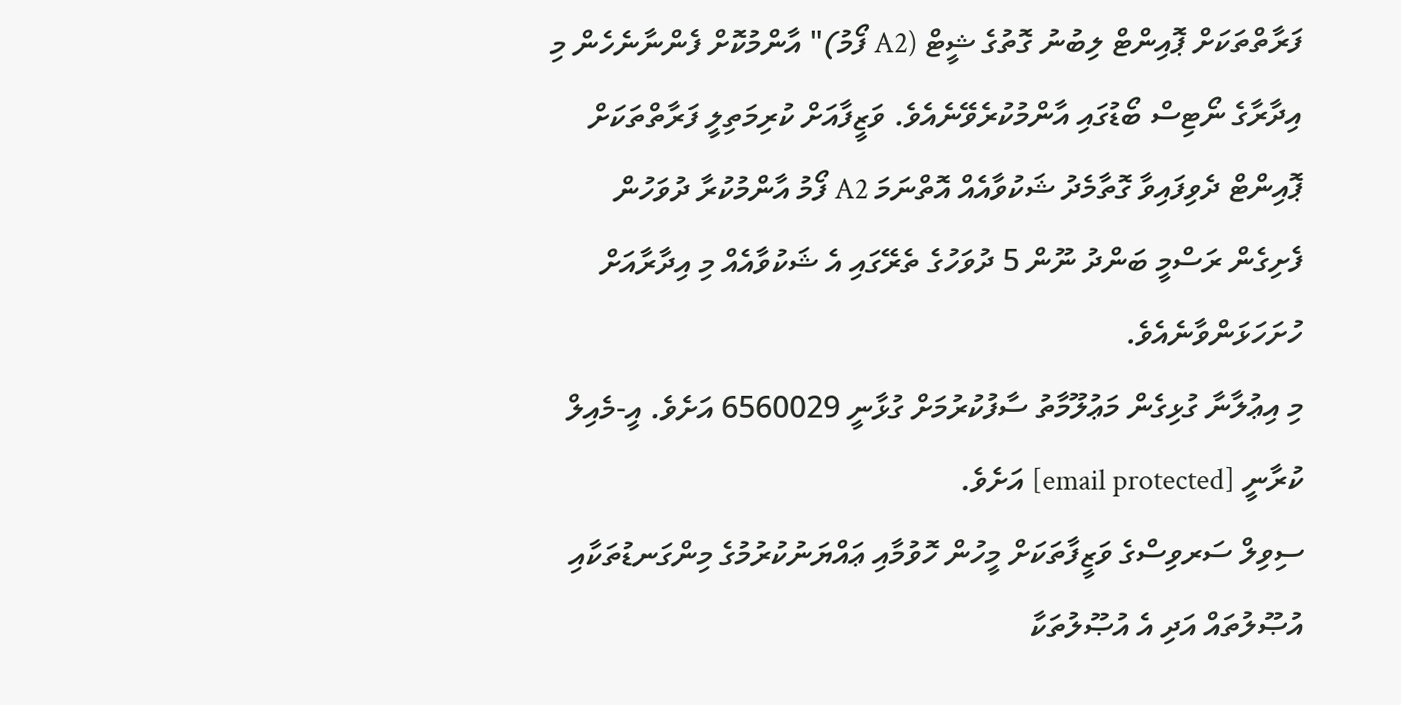ފަރާތްތަކަށް ޕޮއިންޓް ލިބުނު ގޮތުގެ ޝީޓް (A2 ފޯމު)" އާންމުކޮށް ފެންނާނެހެން މި އިދާރާގެ ނޯޓިސް ބޯޑުގައި އާންމުކުރެވޭނެއެވެ. ވަޒީފާއަށް ކުރިމަތިލީ ފަރާތްތަކަށް ޕޮއިންޓް ދެވިފައިވާ ގޮތާމެދު ޝަކުވާއެއް އޮތްނަމަ A2 ފޯމު އާންމުކުރާ ދުވަހުން ފެށިގެން ރަސްމީ ބަންދު ނޫން 5 ދުވަހުގެ ތެރޭގައި އެ ޝަކުވާއެއް މި އިދާރާއަށް ހުށަހަޅަންވާނެއެވެ.
މި އިޢުލާނާ ގުޅިގެން މަޢުލޫމާތު ސާފުކުރުމަށް ގުޅާނީ 6560029 އަށެވެ. އީ-މެއިލް ކުރާނީ [email protected] އަށެވެ.
ސިވިލް ސަރވިސްގެ ވަޒީފާތަކަށް މީހުން ހޮވުމާއި ޢައްޔަނުކުރުމުގެ މިންގަނޑުތަކާއި އުޞޫލުތައް އަދި އެ އުޞޫލުތަކާ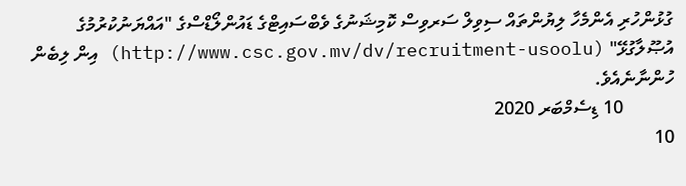ގުޅުންހުރި އެންމެހާ ލިޔުންތައް ސިވިލް ސަރވިސް ކޮމިޝަނުގެ ވެބްސައިޓްގެ ޑައުންލޯޑްސްގެ "އައްޔަނުކުރުމުގެ އުޞޫލާގުޅޭ" (http://www.csc.gov.mv/dv/recruitment-usoolu) އިން ލިބެން ހުންނާނެއެވެ.
           10 ޑިސެމްބަރ 2020
10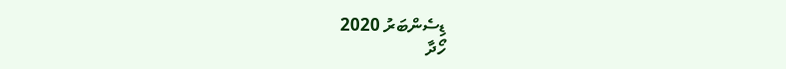ޑިސެންބަރު 2020
ހޯދާ